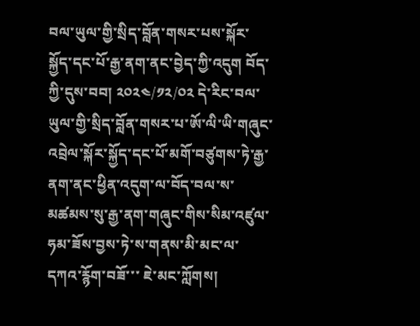བལ་ཡུལ་གྱི་སྲིད་བློན་གསར་པས་སྐོར་སྐྱོད་དང་པོ་རྒྱ་ནག་ནང་བྱེད་ཀྱི་འདུག བོད་ཀྱི་དུས་བབ། ༢༠༢༤/༡༢/༠༢ དེ་རིང་བལ་ཡུལ་གྱི་སྲིད་བློན་གསར་པ་ཨོ་ལི་ཡི་གཞུང་འབྲེལ་སྐོར་སྐྱོད་དང་པོ་མགོ་བཙུགས་ཏེ་རྒྱ་ནག་ནང་ཕྱིན་འདུག་ལ་བོད་བལ་ས་མཚམས་སུ་རྒྱ་ནག་གཞུང་གིས་སིམ་འཛུལ་ཧམ་ཟོས་བྱས་ཏེ་ས་གནས་མི་མང་ལ་དཀའ་རྙོག་བཟོ་་་ ཇེ་མང་ཀློགས།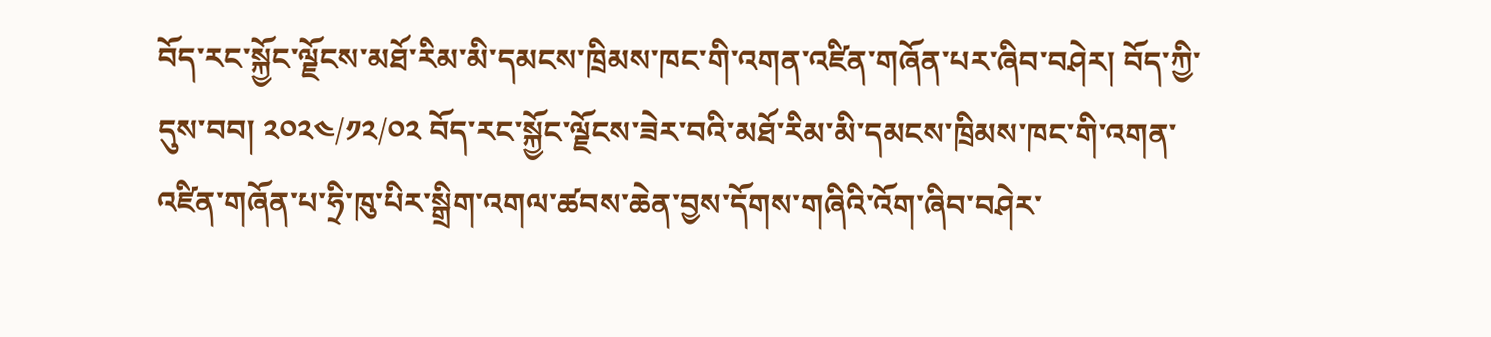བོད་རང་སྐྱོང་ལྗོངས་མཐོ་རིམ་མི་དམངས་ཁྲིམས་ཁང་གི་འགན་འཛིན་གཞོན་པར་ཞིབ་བཤེར། བོད་ཀྱི་དུས་བབ། ༢༠༢༤/༡༢/༠༢ བོད་རང་སྐྱོང་ལྗོངས་ཟེར་བའི་མཐོ་རིམ་མི་དམངས་ཁྲིམས་ཁང་གི་འགན་འཛིན་གཞོན་པ་ཧྲི་ཁུ་པིར་སྒྲིག་འགལ་ཚབས་ཆེན་བྱས་དོགས་གཞིའི་འོག་ཞིབ་བཤེར་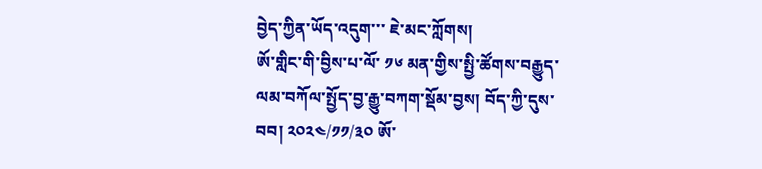བྱེད་ཀྱིན་ཡོད་འདུག་་་ ཇེ་མང་ཀློགས།
ཨོ་གླིང་གི་བྱིས་པ་ལོ་ ༡༦ མན་གྱིས་སྤྱི་ཚོགས་བརྒྱུད་ལམ་བཀོལ་སྤྱོད་བྱ་རྒྱུ་བཀག་སྡོམ་བྱས། བོད་ཀྱི་དུས་བབ། ༢༠༢༤/༡༡/༣༠ ཨོ་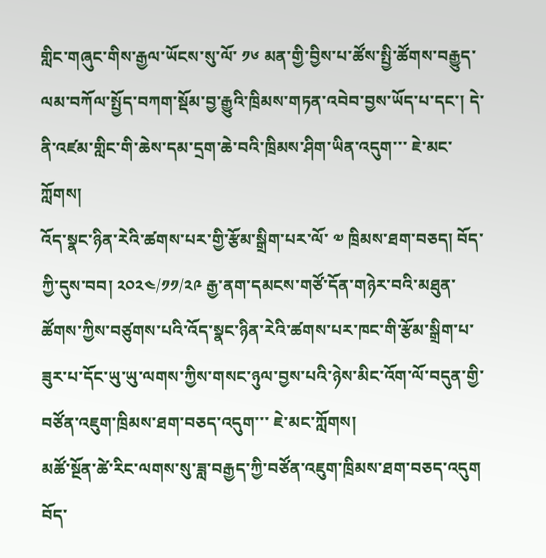གླིང་གཞུང་གིས་རྒྱལ་ཡོངས་སུ་ལོ་ ༡༦ མན་གྱི་བྱིས་པ་ཚོས་སྤྱི་ཚོགས་བརྒྱུད་ལམ་བཀོལ་སྤྱོད་བཀག་སྡོམ་བྱ་རྒྱུའི་ཁྲིམས་གཏན་འབེབ་བྱས་ཡོད་པ་དང་། དེ་ནི་འཛམ་གླིང་གི་ཆེས་དམ་དྲག་ཆེ་བའི་ཁྲིམས་ཤིག་ཡིན་འདུག་་་ ཇེ་མང་ཀློགས།
འོད་སྣང་ཉིན་རེའི་ཚགས་པར་གྱི་རྩོམ་སྒྲིག་པར་ལོ་ ༧ ཁྲིམས་ཐག་བཅད། བོད་ཀྱི་དུས་བབ། ༢༠༢༤/༡༡/༢༩ རྒྱ་ནག་དམངས་གཙོ་དོན་གཉེར་བའི་མཐུན་ཚོགས་ཀྱིས་བཙུགས་པའི་འོད་སྣང་ཉིན་རེའི་ཚགས་པར་ཁང་གི་རྩོམ་སྒྲིག་པ་ཟུར་པ་དོང་ཡུ་ཡུ་ལགས་ཀྱིས་གསང་ཉུལ་བྱས་པའི་ཉེས་མིང་འོག་ལོ་བདུན་གྱི་བཙོན་འཇུག་ཁྲིམས་ཐག་བཅད་འདུག་་་ ཇེ་མང་ཀློགས།
མཚོ་སྔོན་ཚེ་རིང་ལགས་སུ་ཟླ་བརྒྱད་ཀྱི་བཙོན་འཇུག་ཁྲིམས་ཐག་བཅད་འདུག བོད་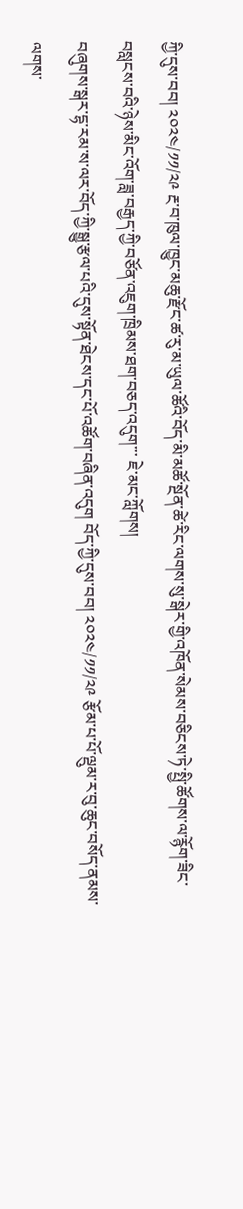ཀྱི་དུས་བབ། ༢༠༢༤/༡༡/༢༩ རྔ་བ་ཁུལ་ཁྱུང་མཆུ་རྫོང་ཚ་རུ་མ་ཡུལ་ཚོའི་བོད་མི་མཚོ་སྔོན་ཚེ་རིང་ལགས་སུ་སྒེར་གྱི་འཁོན་སེམས་བཅིངས་ཏེ་སྤྱི་ཚོགས་ལ་རྙོག་ཟིང་བསླངས་བའི་ཉེས་མིང་འོག་ཟླ་བརྒྱད་ཀྱི་བཙོན་འཇུག་ཁྲིམས་ཐག་བཅད་འདུག་་་ ཇེ་མང་ཀློགས།
བཞུགས་སྒར་དྷ་རམ་ས་ལར་བོད་ཀྱི་སྒྱུ་རྩལ་པའི་དུས་སྟོན་ཐེངས་དང་པོ་འཚོག་བཞིན་འདུག བོད་ཀྱི་དུས་བབ། ༢༠༢༤/༡༡/༢༩ རྩོམ་པ་པོ་ལྡུམ་ར་བུ་ཆུང་བསོད་ནམས་ལགས་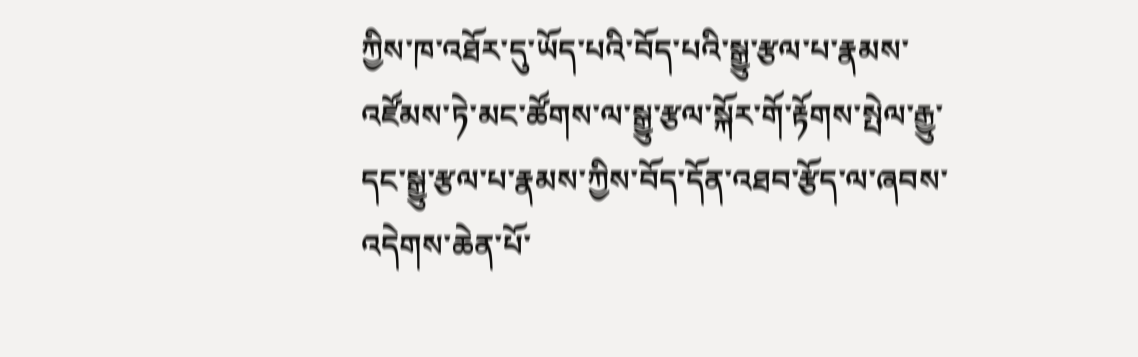ཀྱིས་ཁ་འཐོར་དུ་ཡོད་པའི་བོད་པའི་སྒྱུ་རྩལ་པ་རྣམས་འཛོམས་ཏེ་མང་ཚོགས་ལ་སྒྱུ་རྩལ་སྐོར་གོ་རྟོགས་སྤེལ་རྒྱུ་དང་སྒྱུ་རྩལ་པ་རྣམས་ཀྱིས་བོད་དོན་འཐབ་རྩོད་ལ་ཞབས་འདེགས་ཆེན་པོ་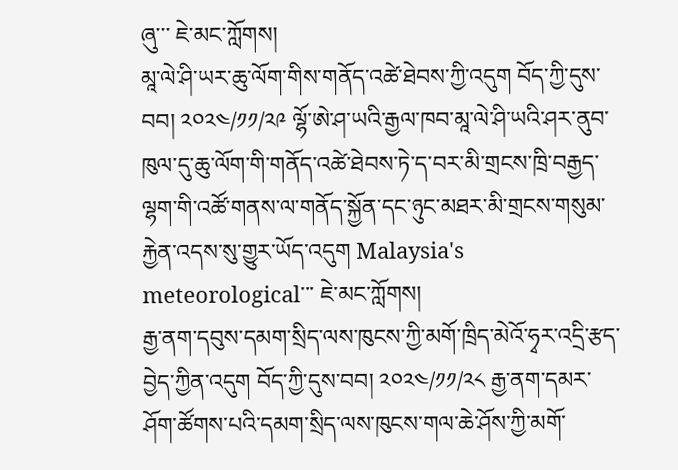ཞུ་་་ ཇེ་མང་ཀློགས།
མཱ་ལེ་ཤི་ཡར་ཆུ་ལོག་གིས་གནོད་འཚེ་ཐེབས་ཀྱི་འདུག བོད་ཀྱི་དུས་བབ། ༢༠༢༤/༡༡/༢༩ ལྷོ་ཨེ་ཤ་ཡའི་རྒྱལ་ཁབ་མཱ་ལེ་ཤི་ཡའི་ཤར་ནུབ་ཁུལ་དུ་ཆུ་ལོག་གི་གནོད་འཚེ་ཐེབས་ཏེ་ད་བར་མི་གྲངས་ཁྲི་བརྒྱད་ལྷག་གི་འཚོ་གནས་ལ་གནོད་སྐྱོན་དང་ཉུང་མཐར་མི་གྲངས་གསུམ་རྐྱེན་འདས་སུ་གྱུར་ཡོད་འདུག Malaysia's meteorological་་་ ཇེ་མང་ཀློགས།
རྒྱ་ནག་དབུས་དམག་སྲིད་ལས་ཁུངས་ཀྱི་མགོ་ཁྲིད་མེའོ་ཧྭར་འདྲི་རྩད་བྱེད་ཀྱིན་འདུག བོད་ཀྱི་དུས་བབ། ༢༠༢༤/༡༡/༢༨ རྒྱ་ནག་དམར་ཤོག་ཚོགས་པའི་དམག་སྲིད་ལས་ཁུངས་གལ་ཆེ་ཤོས་ཀྱི་མགོ་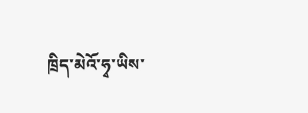ཁྲིད་མེའོ་ཧྭ་ཡིས་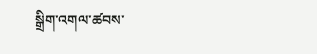སྒྲིག་འགལ་ཚབས་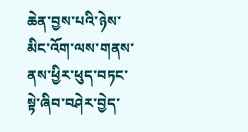ཆེན་བྱས་པའི་ཉེས་མིང་འོག་ལས་གནས་ནས་ཕྱིར་ཕུད་བཏང་སྟེ་ཞིབ་བཤེར་བྱེད་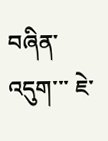བཞིན་འདུག་་་ ཇེ་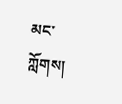མང་ཀློགས།